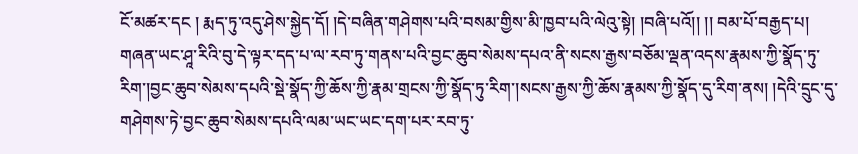ངོ་མཚར་དང ། རྨད་ཏུ་འདུ་ཤེས་སྐྱེད་དོ། །དེ་བཞིན་གཤེགས་པའི་བསམ་གྱིས་མི་ཁྱབ་པའི་ལེའུ་སྟེ། །བཞི་པའོ།། །། བམ་པོ་བརྒྱད་པ། གཞན་ཡང་ཤཱ་རིའི་བུ་དེ་ལྟར་དད་པ་ལ་རབ་ཏུ་གནས་པའི་བྱང་ཆུབ་སེམས་དཔའ་ནི་སངས་རྒྱས་བཅོམ་ལྡན་འདས་རྣམས་ཀྱི་སྣོད་ཏུ་རིག་།བྱང་ཆུབ་སེམས་དཔའི་སྡེ་སྣོད་ཀྱི་ཆོས་ཀྱི་རྣམ་གྲངས་ཀྱི་སྣོད་ཏུ་རིག་།སངས་རྒྱས་ཀྱི་ཆོས་རྣམས་ཀྱི་སྣོད་དུ་རིག་ནས། །དེའི་དྲུང་དུ་གཤེགས་ཏེ་བྱང་ཆུབ་སེམས་དཔའི་ལམ་ཡང་ཡང་དག་པར་རབ་ཏུ་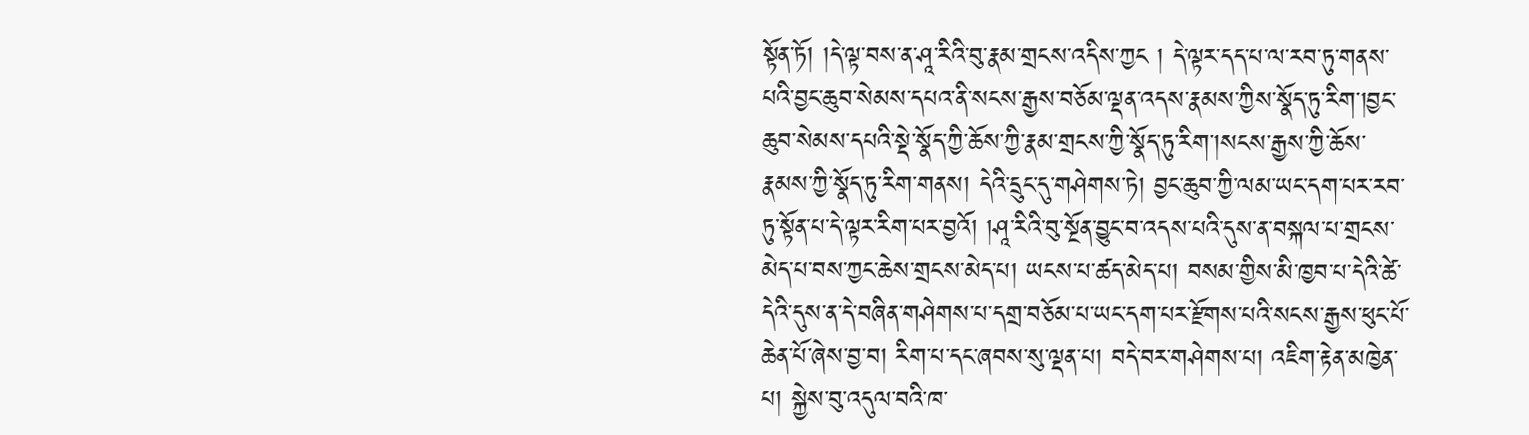སྟོན་ཏོ། །དེ་ལྟ་བས་ན་ཤཱ་རིའི་བུ་རྣམ་གྲངས་འདིས་ཀྱང ། དེ་ལྟར་དད་པ་ལ་རབ་ཏུ་གནས་པའི་བྱང་ཆུབ་སེམས་དཔའ་ནི་སངས་རྒྱས་བཅོམ་ལྡན་འདས་རྣམས་ཀྱིས་སྣོད་ཏུ་རིག་།བྱང་ཆུབ་སེམས་དཔའི་སྡེ་སྣོད་ཀྱི་ཆོས་ཀྱི་རྣམ་གྲངས་ཀྱི་སྣོད་ཏུ་རིག་།སངས་རྒྱས་ཀྱི་ཆོས་རྣམས་ཀྱི་སྣོད་ཏུ་རིག་གནས། དེའི་དྲུང་དུ་གཤེགས་ཏེ། བྱང་ཆུབ་ཀྱི་ལམ་ཡང་དག་པར་རབ་ཏུ་སྟོན་པ་དེ་ལྟར་རིག་པར་བྱའོ། །ཤཱ་རིའི་བུ་སྔོན་བྱུང་བ་འདས་པའི་དུས་ན་བསྐལ་པ་གྲངས་མེད་པ་བས་ཀྱང་ཆེས་གྲངས་མེད་པ། ཡངས་པ་ཚད་མེད་པ། བསམ་གྱིས་མི་ཁྱབ་པ་དེའི་ཚེ་དེའི་དུས་ན་དེ་བཞིན་གཤེགས་པ་དགྲ་བཅོམ་པ་ཡང་དག་པར་རྫོགས་པའི་སངས་རྒྱས་ཕུང་པོ་ཆེན་པོ་ཞེས་བྱ་བ། རིག་པ་དང་ཞབས་སུ་ལྡན་པ། བདེ་བར་གཤེགས་པ། འཇིག་རྟེན་མཁྱེན་པ། སྐྱེས་བུ་འདུལ་བའི་ཁ་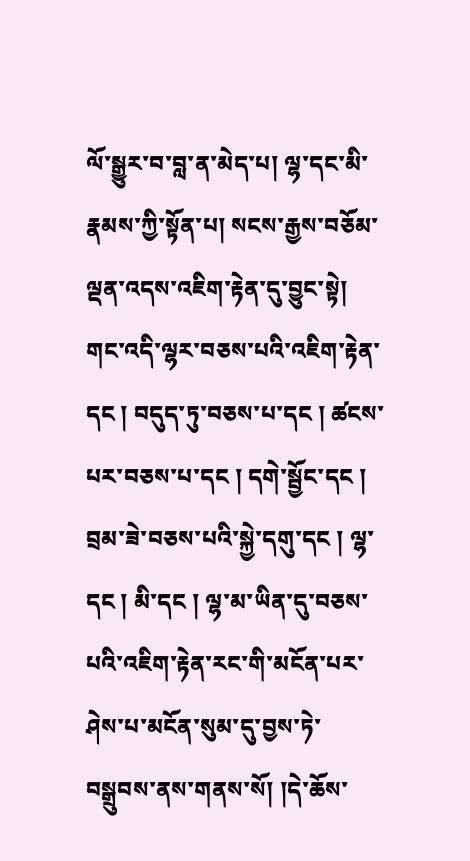ལོ་སྒྱུར་བ་བླ་ན་མེད་པ། ལྷ་དང་མི་རྣམས་ཀྱི་སྟོན་པ། སངས་རྒྱས་བཅོམ་ལྡན་འདས་འཇིག་རྟེན་དུ་བྱུང་སྟེ། གང་འདི་ལྷར་བཅས་པའི་འཇིག་རྟེན་དང ། བདུད་ཏུ་བཅས་པ་དང ། ཚངས་པར་བཅས་པ་དང ། དགེ་སྦྱོང་དང ། བྲམ་ཟེ་བཅས་པའི་སྐྱེ་དགུ་དང ། ལྷ་དང ། མི་དང ། ལྷ་མ་ཡིན་དུ་བཅས་པའི་འཇིག་རྟེན་རང་གི་མངོན་པར་ཤེས་པ་མངོན་སུམ་དུ་བྱས་ཏེ་བསྒྲུབས་ནས་གནས་སོ། །དེ་ཆོས་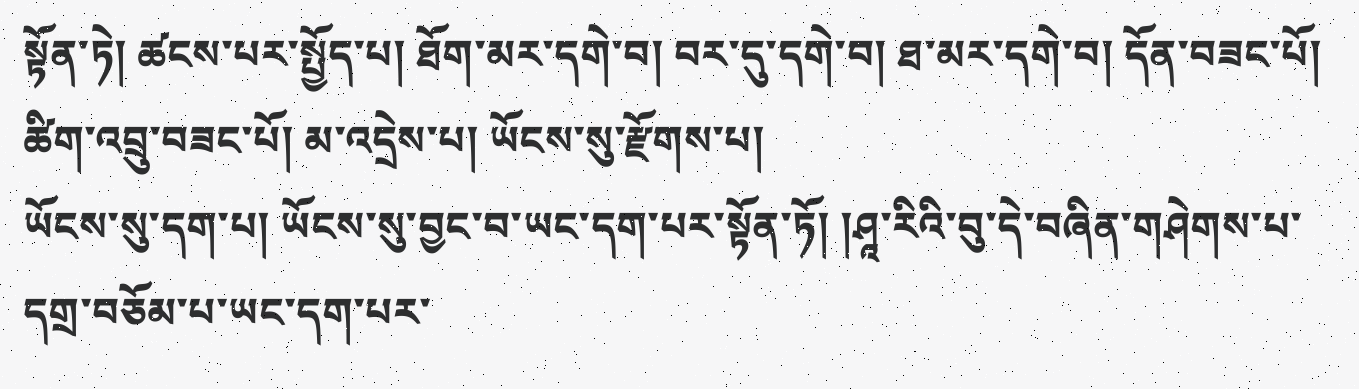སྟོན་ཏེ། ཚངས་པར་སྤྱོད་པ། ཐོག་མར་དགེ་བ། བར་དུ་དགེ་བ། ཐ་མར་དགེ་བ། དོན་བཟང་པོ། ཚིག་འབྲུ་བཟང་པོ། མ་འདྲེས་པ། ཡོངས་སུ་རྫོགས་པ།
ཡོངས་སུ་དག་པ། ཡོངས་སུ་བྱང་བ་ཡང་དག་པར་སྟོན་ཏོ། །ཤཱ་རིའི་བུ་དེ་བཞིན་གཤེགས་པ་དགྲ་བཅོམ་པ་ཡང་དག་པར་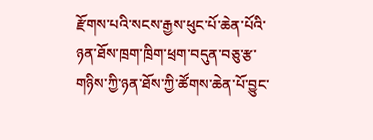རྫོགས་པའི་སངས་རྒྱས་ཕུང་པོ་ཆེན་པོའི་ཉན་ཐོས་ཁྲག་ཁྲིག་ཕྲག་བདུན་བཅུ་རྩ་གཉིས་ཀྱི་ཉན་ཐོས་ཀྱི་ཚོགས་ཆེན་པོ་བྱུང་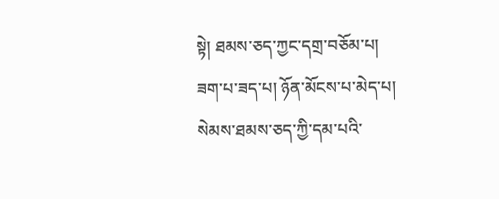སྟེ། ཐམས་ཅད་ཀྱང་དགྲ་བཅོམ་པ། ཟག་པ་ཟད་པ། ཉོན་མོངས་པ་མེད་པ། སེམས་ཐམས་ཅད་ཀྱི་དམ་པའི་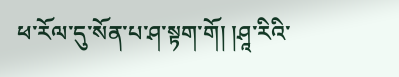ཕ་རོལ་དུ་སོན་པ་ཤ་སྟག་གོ། །ཤཱ་རིའི་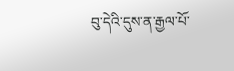བུ་དེའི་དུས་ན་རྒྱལ་པོ་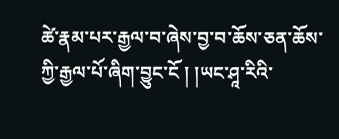ཚེ་རྣམ་པར་རྒྱལ་བ་ཞེས་བྱ་བ་ཆོས་ཅན་ཆོས་ཀྱི་རྒྱལ་པོ་ཞིག་བྱུང་ངོ ། །ཡང་ཤཱ་རིའི་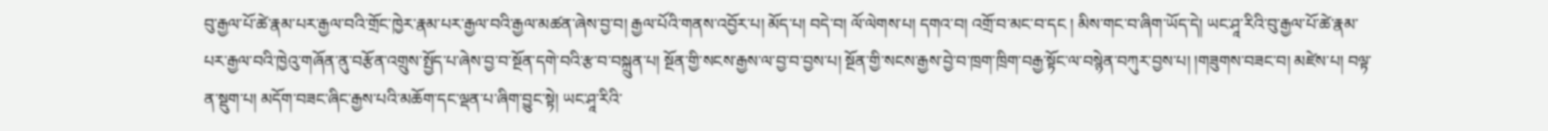བུ་རྒྱལ་པོ་ཚེ་རྣམ་པར་རྒྱལ་བའི་གྲོང་ཁྱེར་རྣམ་པར་རྒྱལ་བའི་རྒྱལ་མཚན་ཞེས་བྱ་བ། རྒྱལ་པོའི་གནས་འབྱོར་པ། མོད་པ། བདེ་བ། ལོ་ལེགས་པ། དགའ་བ། འགྲོ་བ་མང་བ་དང ། མིས་གང་བ་ཞིག་ཡོད་དེ། ཡང་ཤཱ་རིའི་བུ་རྒྱལ་པོ་ཚེ་རྣམ་པར་རྒྱལ་བའི་ཁྱེའུ་གཞོན་ནུ་བརྩོན་འགྲུས་སྤྱོད་པ་ཞེས་བྱ་བ་སྔོན་དགེ་བའི་རྩ་བ་བསྐྲུན་པ། སྔོན་གྱི་སངས་རྒྱས་ལ་བྱ་བ་བྱས་པ། སྔོན་གྱི་སངས་རྒྱས་བྱེ་བ་ཁྲག་ཁྲིག་བརྒྱ་སྟོང་ལ་བསྙེན་བཀུར་བྱས་པ། །གཟུགས་བཟང་བ། མཛེས་པ། བལྟ་ན་སྡུག་པ། མདོག་བཟང་ཞིང་རྒྱས་པའི་མཆོག་དང་ལྡན་པ་ཞིག་བྱུང་སྟེ། ཡང་ཤཱ་རིའི་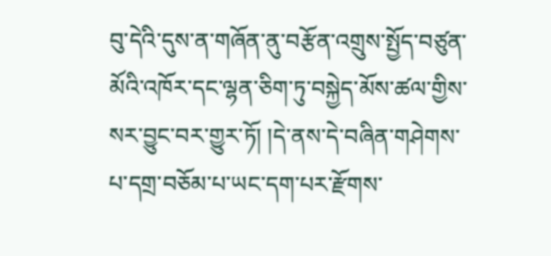བུ་དེའི་དུས་ན་གཞོན་ནུ་བརྩོན་འགྲུས་སྤྱོད་བཙུན་མོའི་འཁོར་དང་ལྷན་ཅིག་ཏུ་བསྐྱེད་མོས་ཚལ་གྱིས་སར་བྱུང་བར་གྱུར་ཏོ། །དེ་ནས་དེ་བཞིན་གཤེགས་པ་དགྲ་བཅོམ་པ་ཡང་དག་པར་རྫོགས་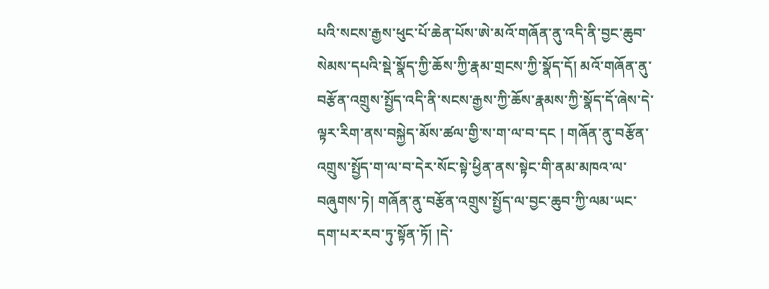པའི་སངས་རྒྱས་ཕུང་པོ་ཆེན་པོས་ཨེ་མའོ་གཞོན་ནུ་འདི་ནི་བྱང་ཆུབ་སེམས་དཔའི་སྡེ་སྣོད་ཀྱི་ཆོས་ཀྱི་རྣམ་གྲངས་ཀྱི་སྣོད་དོ། མའོ་གཞོན་ནུ་བརྩོན་འགྲུས་སྤྱོད་འདི་ནི་སངས་རྒྱས་ཀྱི་ཆོས་རྣམས་ཀྱི་སྣོད་དོ་ཞེས་དེ་ལྟར་རིག་ནས་བསྐྱེད་མོས་ཚལ་གྱི་ས་ག་ལ་བ་དང ། གཞོན་ནུ་བརྩོན་འགྲུས་སྤྱོད་ག་ལ་བ་དེར་སོང་སྟེ་ཕྱིན་ནས་སྟེང་གི་ནམ་མཁའ་ལ་བཞུགས་ཏེ། གཞོན་ནུ་བརྩོན་འགྲུས་སྤྱོད་ལ་བྱང་ཆུབ་ཀྱི་ལམ་ཡང་དག་པར་རབ་ཏུ་སྟོན་ཏོ། །དེ་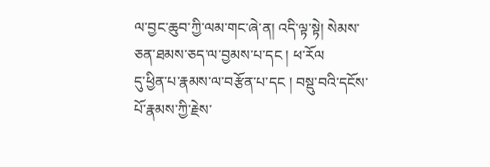ལ་བྱང་ཆུབ་ཀྱི་ལམ་གང་ཞེ་ན། འདི་ལྟ་སྟེ། སེམས་ཅན་ཐམས་ཅད་ལ་བྱམས་པ་དང ། ཕ་རོལ
དུ་ཕྱིན་པ་རྣམས་ལ་བརྩོན་པ་དང ། བསྡུ་བའི་དངོས་པོ་རྣམས་ཀྱི་རྗེས་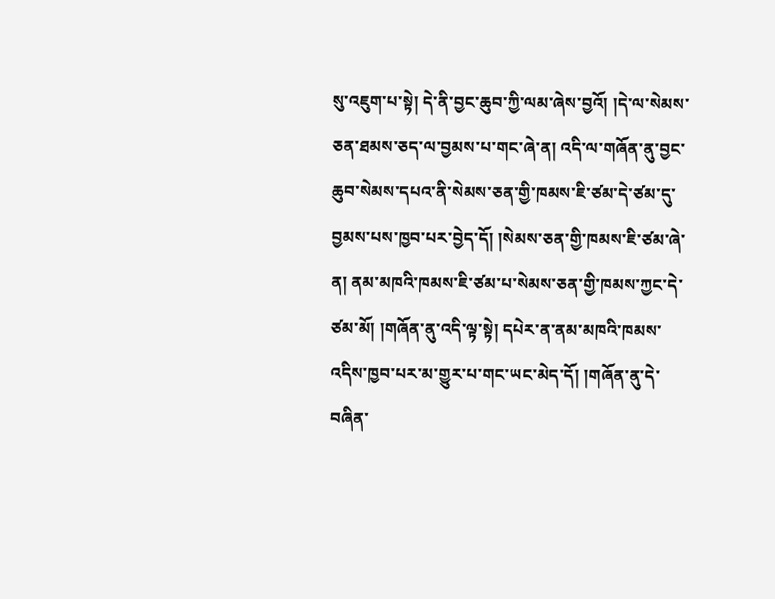སུ་འཇུག་པ་སྟེ། དེ་ནི་བྱང་ཆུབ་ཀྱི་ལམ་ཞེས་བྱའོ། །དེ་ལ་སེམས་ཅན་ཐམས་ཅད་ལ་བྱམས་པ་གང་ཞེ་ན། འདི་ལ་གཞོན་ནུ་བྱང་ཆུབ་སེམས་དཔའ་ནི་སེམས་ཅན་གྱི་ཁམས་ཇི་ཙམ་དེ་ཙམ་དུ་བྱམས་པས་ཁྱབ་པར་བྱེད་དོ། །སེམས་ཅན་གྱི་ཁམས་ཇི་ཙམ་ཞེ་ན། ནམ་མཁའི་ཁམས་ཇི་ཙམ་པ་སེམས་ཅན་གྱི་ཁམས་ཀྱང་དེ་ཙམ་མོ། །གཞོན་ནུ་འདི་ལྟ་སྟེ། དཔེར་ན་ནམ་མཁའི་ཁམས་འདིས་ཁྱབ་པར་མ་གྱུར་པ་གང་ཡང་མེད་དོ། །གཞོན་ནུ་དེ་བཞིན་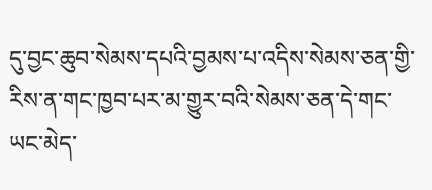དུ་བྱང་ཆུབ་སེམས་དཔའི་བྱམས་པ་འདིས་སེམས་ཅན་གྱི་རིས་ན་གང་ཁྱབ་པར་མ་གྱུར་བའི་སེམས་ཅན་དེ་གང་ཡང་མེད་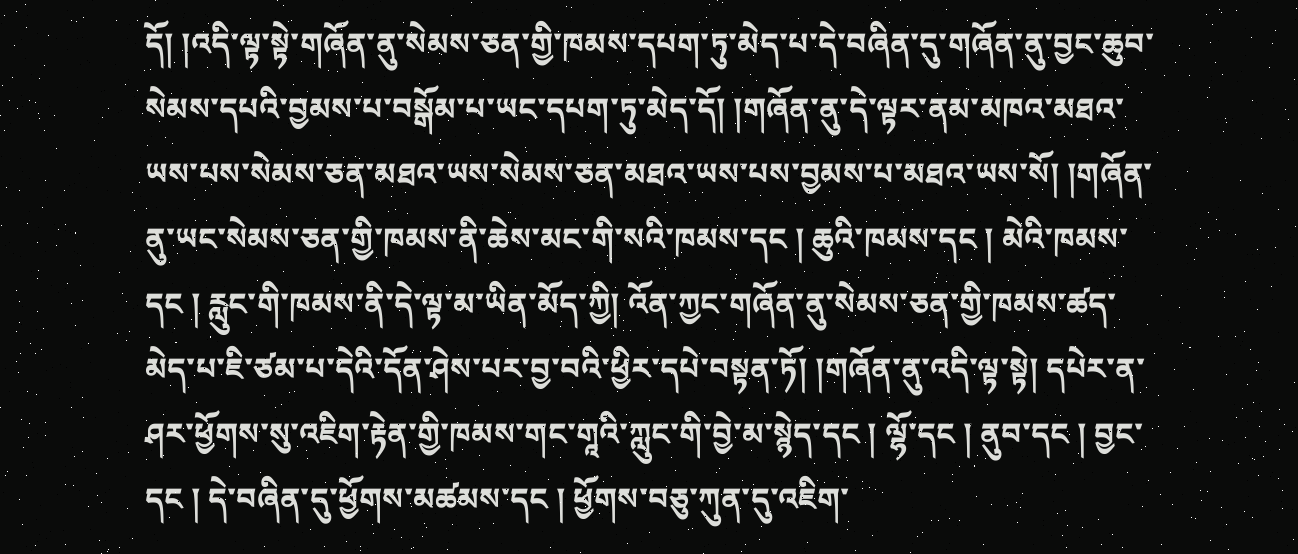དོ། །འདི་ལྟ་སྟེ་གཞོན་ནུ་སེམས་ཅན་གྱི་ཁམས་དཔག་ཏུ་མེད་པ་དེ་བཞིན་དུ་གཞོན་ནུ་བྱང་ཆུབ་སེམས་དཔའི་བྱམས་པ་བསྒོམ་པ་ཡང་དཔག་ཏུ་མེད་དོ། །གཞོན་ནུ་དེ་ལྟར་ནམ་མཁའ་མཐའ་ཡས་པས་སེམས་ཅན་མཐའ་ཡས་སེམས་ཅན་མཐའ་ཡས་པས་བྱམས་པ་མཐའ་ཡས་སོ། །གཞོན་ནུ་ཡང་སེམས་ཅན་གྱི་ཁམས་ནི་ཆེས་མང་གི་སའི་ཁམས་དང ། ཆུའི་ཁམས་དང ། མེའི་ཁམས་དང ། རླུང་གི་ཁམས་ནི་དེ་ལྟ་མ་ཡིན་མོད་ཀྱི། འོན་ཀྱང་གཞོན་ནུ་སེམས་ཅན་གྱི་ཁམས་ཚད་མེད་པ་ཇི་ཙམ་པ་དེའི་དོན་ཤེས་པར་བྱ་བའི་ཕྱིར་དཔེ་བསྟན་ཏོ། །གཞོན་ནུ་འདི་ལྟ་སྟེ། དཔེར་ན་ཤར་ཕྱོགས་སུ་འཇིག་རྟེན་གྱི་ཁམས་གང་གཱའི་ཀླུང་གི་བྱེ་མ་སྙེད་དང ། ལྷོ་དང ། ནུབ་དང ། བྱང་དང ། དེ་བཞིན་དུ་ཕྱོགས་མཚམས་དང ། ཕྱོགས་བཅུ་ཀུན་དུ་འཇིག་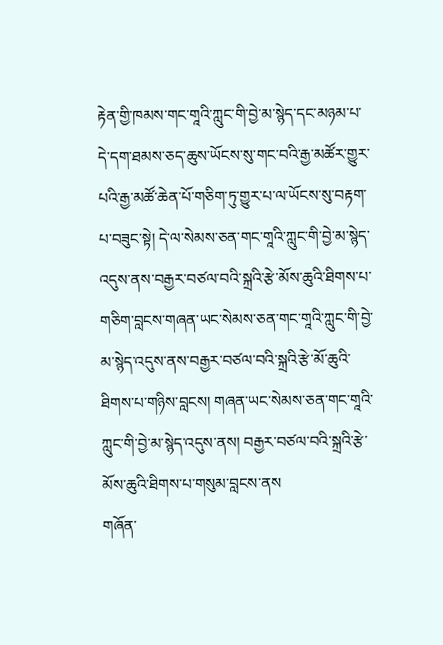རྟེན་གྱི་ཁམས་གང་གཱའི་ཀླུང་གི་བྱེ་མ་སྙེད་དང་མཉམ་པ་དེ་དག་ཐམས་ཅད་ཆུས་ཡོངས་སུ་གང་བའི་རྒྱ་མཚོར་གྱུར་པའི་རྒྱ་མཚོ་ཆེན་པོ་གཅིག་ཏུ་གྱུར་པ་ལ་ཡོངས་སུ་བརྟག་པ་བཟུང་སྟེ། དེ་ལ་སེམས་ཅན་གང་གཱའི་ཀླུང་གི་བྱེ་མ་སྙེད་འདུས་ནས་བརྒྱར་བཙལ་བའི་སྐྲའི་རྩེ་མོས་ཆུའི་ཐིགས་པ་གཅིག་བླངས་གཞན་ཡང་སེམས་ཅན་གང་གཱའི་ཀླུང་གི་བྱེ་མ་སྙེད་འདུས་ནས་བརྒྱར་བཙལ་བའི་སྐྲའི་རྩེ་མོ་ཆུའི་ཐིགས་པ་གཉིས་བླངས། གཞན་ཡང་སེམས་ཅན་གང་གཱའི་ཀླུང་གི་བྱེ་མ་སྙེད་འདུས་ནས། བརྒྱར་བཙལ་བའི་སྐྲའི་རྩེ་མོས་ཆུའི་ཐིགས་པ་གསུམ་བླངས་ནས
གཞོན་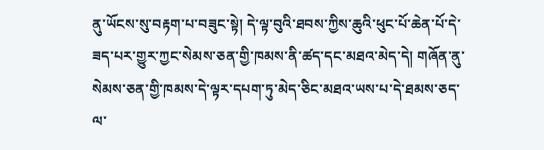ནུ་ཡོངས་སུ་བརྟག་པ་བཟུང་སྟེ། དེ་ལྟ་བུའི་ཐབས་ཀྱིས་ཆུའི་ཕུང་པོ་ཆེན་པོ་དེ་ཟད་པར་གྱུར་ཀྱང་སེམས་ཅན་གྱི་ཁམས་ནི་ཚད་དང་མཐའ་མེད་དེ། གཞོན་ནུ་སེམས་ཅན་གྱི་ཁམས་དེ་ལྟར་དཔག་ཏུ་མེད་ཅིང་མཐའ་ཡས་པ་དེ་ཐམས་ཅད་ལ་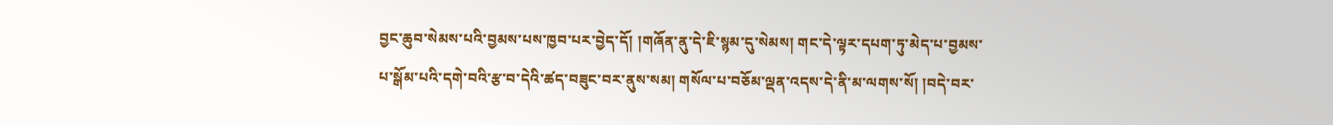བྱང་ཆུབ་སེམས་པའི་བྱམས་པས་ཁྱབ་པར་བྱེད་དོ། །གཞོན་ནུ་དེ་ཇི་སྙམ་དུ་སེམས། གང་དེ་ལྟར་དཔག་ཏུ་མེད་པ་བྱམས་པ་སྒོམ་པའི་དགེ་བའི་རྩ་བ་དེའི་ཚད་བཟུང་བར་ནུས་སམ། གསོལ་པ་བཅོམ་ལྡན་འདས་དེ་ནི་མ་ལགས་སོ། །བདེ་བར་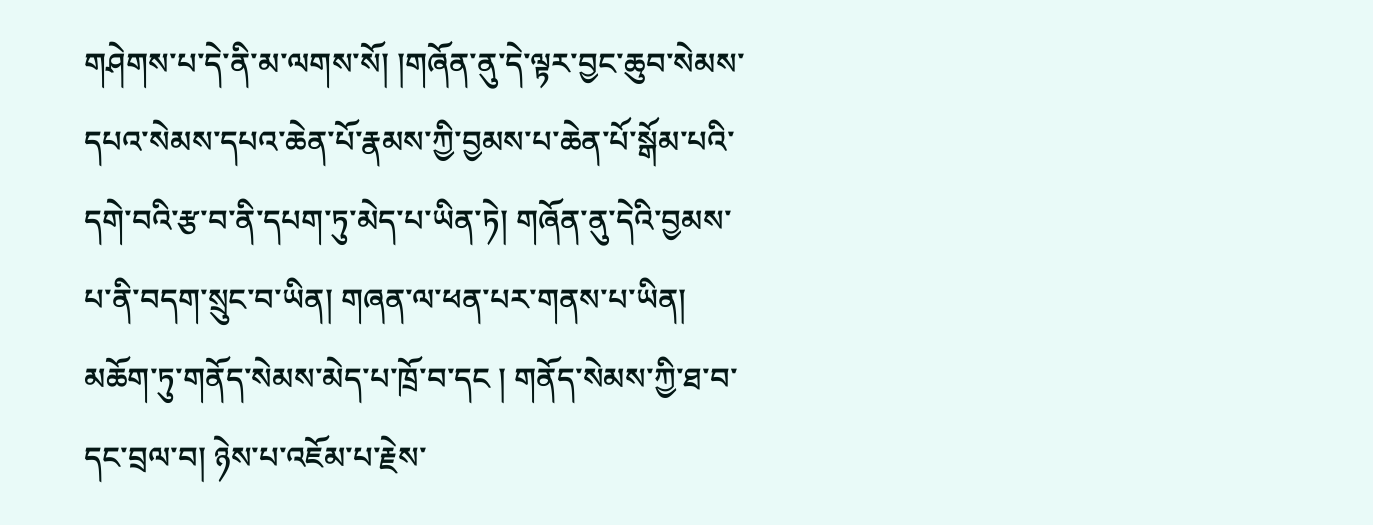གཤེགས་པ་དེ་ནི་མ་ལགས་སོ། །གཞོན་ནུ་དེ་ལྟར་བྱང་ཆུབ་སེམས་དཔའ་སེམས་དཔའ་ཆེན་པོ་རྣམས་ཀྱི་བྱམས་པ་ཆེན་པོ་སྒོམ་པའི་དགེ་བའི་རྩ་བ་ནི་དཔག་ཏུ་མེད་པ་ཡིན་ཏེ། གཞོན་ནུ་དེའི་བྱམས་པ་ནི་བདག་སྲུང་བ་ཡིན། གཞན་ལ་ཕན་པར་གནས་པ་ཡིན། མཆོག་ཏུ་གནོད་སེམས་མེད་པ་ཁྲོ་བ་དང ། གནོད་སེམས་ཀྱི་ཐ་བ་དང་བྲལ་བ། ཉེས་པ་འཇོམ་པ་རྗེས་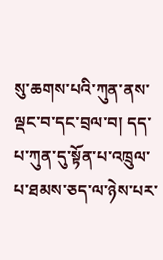སུ་ཆགས་པའི་ཀུན་ནས་ལྡང་བ་དང་བྲལ་བ། དད་པ་ཀུན་དུ་སྟོན་པ་འཁྲུལ་པ་ཐམས་ཅད་ལ་ཉེས་པར་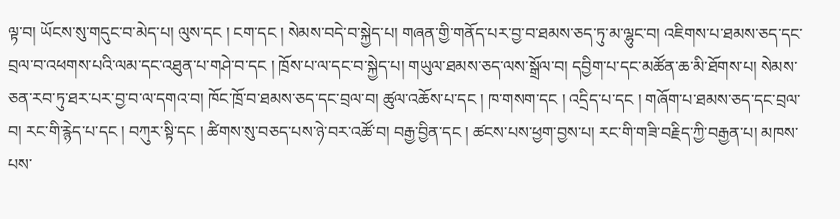ལྟ་བ། ཡོངས་སུ་གདུང་བ་མེད་པ། ལུས་དང ། ངག་དང ། སེམས་བདེ་བ་སྐྱེད་པ། གཞན་གྱི་གནོད་པར་བྱ་བ་ཐམས་ཅད་ཏུ་མ་ལྷུང་བ། འཇིགས་པ་ཐམས་ཅད་དང་བྲལ་བ་འཕགས་པའི་ལམ་དང་འཐུན་པ་གཤེ་བ་དང ། ཁྲོས་པ་ལ་དང་བ་སྐྱེད་པ། གཡུལ་ཐམས་ཅད་ལས་སྒྲོལ་བ། དབྱིག་པ་དང་མཚོན་ཆ་མི་ཐོགས་པ། སེམས་ཅན་རབ་ཏུ་ཐར་པར་བྱ་བ་ལ་དགའ་བ། ཁོང་ཁྲོ་བ་ཐམས་ཅད་དང་བྲལ་བ། ཚུལ་འཆོས་པ་དང ། ཁ་གསག་དང ། འདྲིད་པ་དང ། གཞོག་པ་ཐམས་ཅད་དང་བྲལ་བ། རང་གི་རྙེད་པ་དང ། བཀུར་སྟི་དང ། ཚིགས་སུ་བཅད་པས་ཉེ་བར་འཚོ་བ། བརྒྱ་བྱིན་དང ། ཚངས་པས་ཕྱག་བྱས་པ། རང་གི་གཟི་བརྗིད་ཀྱི་བརྒྱན་པ། མཁས་པས་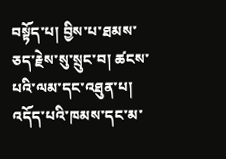བསྟོད་པ། བྱིས་པ་ཐམས་ཅད་རྗེས་སུ་སྲུང་བ། ཚངས་པའི་ལམ་དང་འཐུན་པ། འདོད་པའི་ཁམས་དང་མ་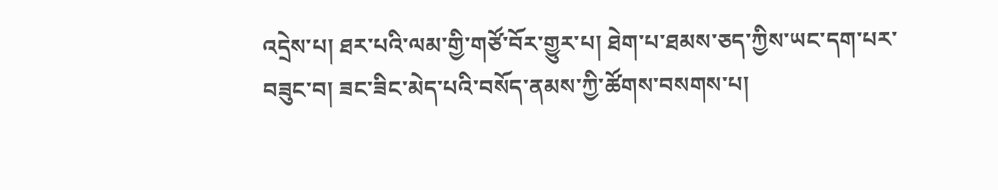འདྲེས་པ། ཐར་པའི་ལམ་གྱི་གཙོ་བོར་གྱུར་པ། ཐེག་པ་ཐམས་ཅད་ཀྱིས་ཡང་དག་པར་བཟུང་བ། ཟང་ཟིང་མེད་པའི་བསོད་ནམས་ཀྱི་ཚོགས་བསགས་པ།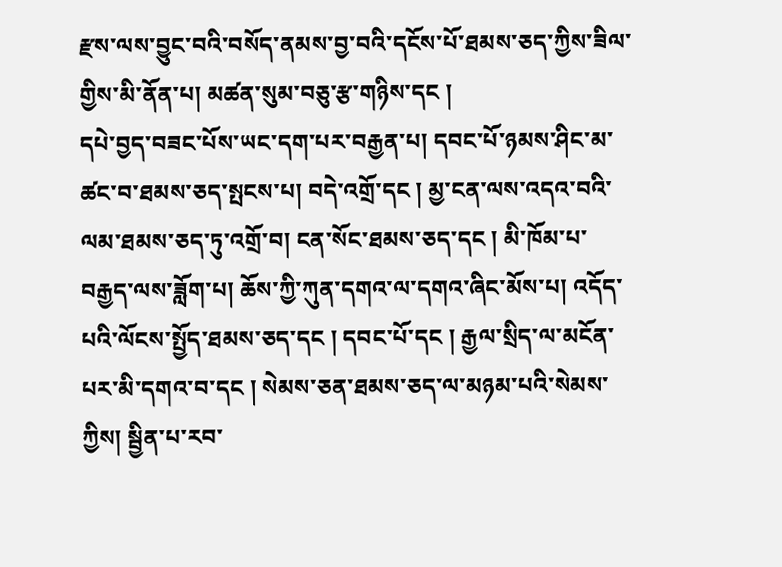རྫས་ལས་བྱུང་བའི་བསོད་ནམས་བྱ་བའི་དངོས་པོ་ཐམས་ཅད་ཀྱིས་ཟིལ་གྱིས་མི་ནོན་པ། མཚན་སུམ་བཅུ་རྩ་གཉིས་དང །
དཔེ་བྱད་བཟང་པོས་ཡང་དག་པར་བརྒྱན་པ། དབང་པོ་ཉམས་ཤིང་མ་ཚང་བ་ཐམས་ཅད་སྤངས་པ། བདེ་འགྲོ་དང ། མྱ་ངན་ལས་འདའ་བའི་ལམ་ཐམས་ཅད་ཏུ་འགྲོ་བ། ངན་སོང་ཐམས་ཅད་དང ། མི་ཁོམ་པ་བརྒྱད་ལས་ཟློག་པ། ཆོས་ཀྱི་ཀུན་དགའ་ལ་དགའ་ཞིང་མོས་པ། འདོད་པའི་ལོངས་སྤྱོད་ཐམས་ཅད་དང ། དབང་པོ་དང ། རྒྱལ་སྲིད་ལ་མངོན་པར་མི་དགའ་བ་དང ། སེམས་ཅན་ཐམས་ཅད་ལ་མཉམ་པའི་སེམས་ཀྱིས། སྦྱིན་པ་རབ་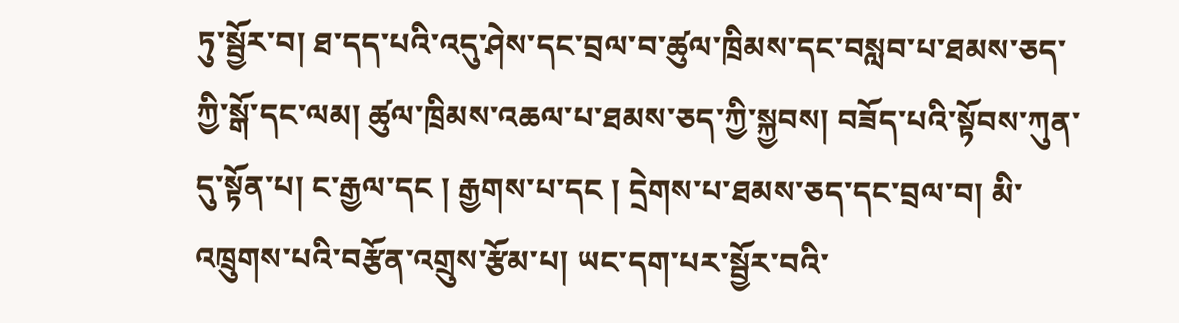ཏུ་སྦྱོར་བ། ཐ་དད་པའི་འདུ་ཤེས་དང་བྲལ་བ་ཚུལ་ཁྲིམས་དང་བསླབ་པ་ཐམས་ཅད་ཀྱི་སྒོ་དང་ལམ། ཚུལ་ཁྲིམས་འཆལ་པ་ཐམས་ཅད་ཀྱི་སྐྱབས། བཟོད་པའི་སྟོབས་ཀུན་དུ་སྟོན་པ། ང་རྒྱལ་དང ། རྒྱགས་པ་དང ། དྲེགས་པ་ཐམས་ཅད་དང་བྲལ་བ། མི་འཁྲུགས་པའི་བརྩོན་འགྲུས་རྩོམ་པ། ཡང་དག་པར་སྦྱོར་བའི་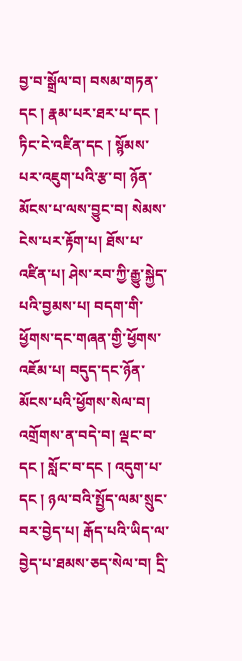བྱ་བ་སྒྲོལ་བ། བསམ་གཏན་དང ། རྣམ་པར་ཐར་པ་དང ། ཏིང་ངེ་འཛིན་དང ། སྙོམས་པར་འཇུག་པའི་རྩ་བ། ཉོན་མོངས་པ་ལས་བྱུང་བ། སེམས་ངེས་པར་རྟོག་པ། ཐོས་པ་འཛིན་པ། ཤེས་རབ་ཀྱི་རྒྱུ་སྐྱེད་པའི་བྱམས་པ། བདག་གི་ཕྱོགས་དང་གཞན་གྱི་ཕྱོགས་འཇོམ་པ། བདུད་དང་ཉོན་མོངས་པའི་ཕྱོགས་སེལ་བ། འགྲོགས་ན་བདེ་བ། ལྡང་བ་དང ། སློང་བ་དང ། འདུག་པ་དང ། ཉལ་བའི་སྤྱོད་ལམ་སྲུང་བར་བྱེད་པ། རྒོད་པའི་ཡིད་ལ་བྱེད་པ་ཐམས་ཅད་སེལ་བ། དྲི་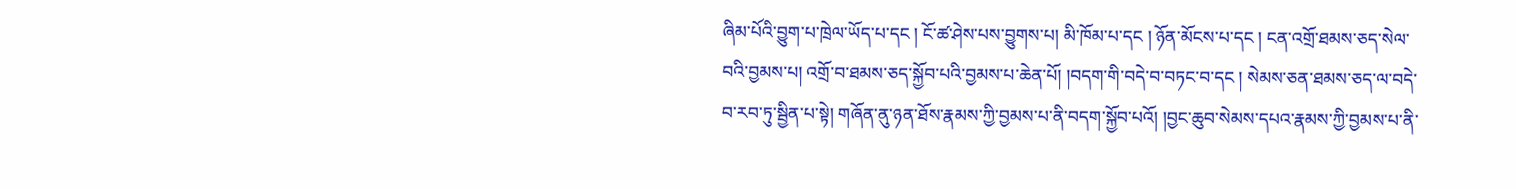ཞིམ་པོའི་བྱུག་པ་ཁྲེལ་ཡོད་པ་དང ། ངོ་ཚ་ཤེས་པས་བྱུགས་པ། མི་ཁོམ་པ་དང ། ཉོན་མོངས་པ་དང ། ངན་འགྲོ་ཐམས་ཅད་སེལ་བའི་བྱམས་པ། འགྲོ་བ་ཐམས་ཅད་སྐྱོབ་པའི་བྱམས་པ་ཆེན་པོ། །བདག་གི་བདེ་བ་བཏང་བ་དང ། སེམས་ཅན་ཐམས་ཅད་ལ་བདེ་བ་རབ་ཏུ་སྦྱིན་པ་སྟེ། གཞོན་ནུ་ཉན་ཐོས་རྣམས་ཀྱི་བྱམས་པ་ནི་བདག་སྐྱོབ་པའོ། །བྱང་ཆུབ་སེམས་དཔའ་རྣམས་ཀྱི་བྱམས་པ་ནི་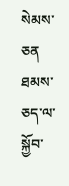སེམས་ཅན
ཐམས་ཅད་ལ་སྐྱོབ་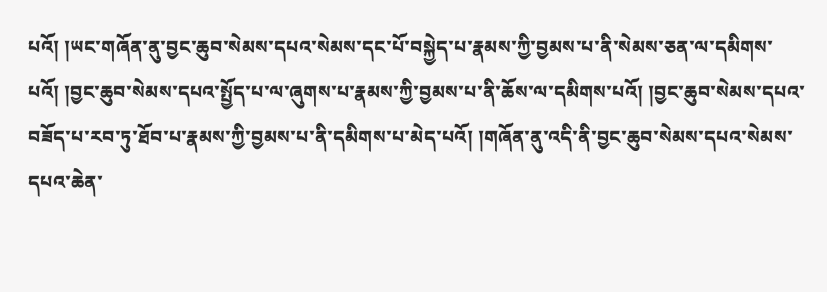པའོ། །ཡང་གཞོན་ནུ་བྱང་ཆུབ་སེམས་དཔའ་སེམས་དང་པོ་བསྐྱེད་པ་རྣམས་ཀྱི་བྱམས་པ་ནི་སེམས་ཅན་ལ་དམིགས་པའོ། །བྱང་ཆུབ་སེམས་དཔའ་སྤྱོད་པ་ལ་ཞུགས་པ་རྣམས་ཀྱི་བྱམས་པ་ནི་ཆོས་ལ་དམིགས་པའོ། །བྱང་ཆུབ་སེམས་དཔའ་བཟོད་པ་རབ་ཏུ་ཐོབ་པ་རྣམས་ཀྱི་བྱམས་པ་ནི་དམིགས་པ་མེད་པའོ། །གཞོན་ནུ་འདི་ནི་བྱང་ཆུབ་སེམས་དཔའ་སེམས་དཔའ་ཆེན་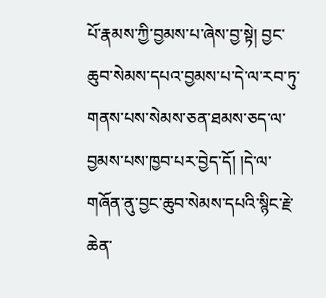པོ་རྣམས་ཀྱི་བྱམས་པ་ཞེས་བྱ་སྟེ། བྱང་ཆུབ་སེམས་དཔའ་བྱམས་པ་དེ་ལ་རབ་ཏུ་གནས་པས་སེམས་ཅན་ཐམས་ཅད་ལ་བྱམས་པས་ཁྱབ་པར་བྱེད་དོ། །དེ་ལ་གཞོན་ནུ་བྱང་ཆུབ་སེམས་དཔའི་སྙིང་རྗེ་ཆེན་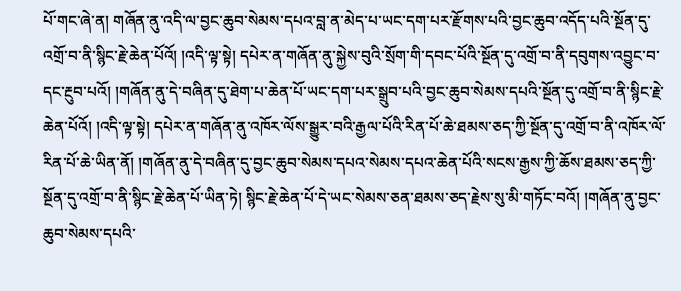པོ་གང་ཞེ་ན། གཞོན་ནུ་འདི་ལ་བྱང་ཆུབ་སེམས་དཔའ་བླ་ན་མེད་པ་ཡང་དག་པར་རྫོགས་པའི་བྱང་ཆུབ་འདོད་པའི་སྔོན་དུ་འགྲོ་བ་ནི་སྙིང་རྗེ་ཆེན་པོའོ། །འདི་ལྟ་སྟེ། དཔེར་ན་གཞོན་ནུ་སྐྱེས་བུའི་སྲོག་གི་དབང་པོའི་སྔོན་དུ་འགྲོ་བ་ནི་དབུགས་འབྱུང་བ་དང་རྔུབ་པའོ། །གཞོན་ནུ་དེ་བཞིན་དུ་ཐེག་པ་ཆེན་པོ་ཡང་དག་པར་སྒྲུབ་པའི་བྱང་ཆུབ་སེམས་དཔའི་སྔོན་དུ་འགྲོ་བ་ནི་སྙིང་རྗེ་ཆེན་པོའོ། །འདི་ལྟ་སྟེ། དཔེར་ན་གཞོན་ནུ་འཁོར་ལོས་སྒྱུར་བའི་རྒྱལ་པོའི་རིན་པོ་ཆེ་ཐམས་ཅད་ཀྱི་སྔོན་དུ་འགྲོ་བ་ནི་འཁོར་ལོ་རིན་པོ་ཆེ་ཡིན་ནོ། །གཞོན་ནུ་དེ་བཞིན་དུ་བྱང་ཆུབ་སེམས་དཔའ་སེམས་དཔའ་ཆེན་པོའི་སངས་རྒྱས་ཀྱི་ཆོས་ཐམས་ཅད་ཀྱི་སྔོན་དུ་འགྲོ་བ་ནི་སྙིང་རྗེ་ཆེན་པོ་ཡིན་ཏེ། སྙིང་རྗེ་ཆེན་པོ་དེ་ཡང་སེམས་ཅན་ཐམས་ཅད་རྗེས་སུ་མི་གཏོང་བའོ། །གཞོན་ནུ་བྱང་ཆུབ་སེམས་དཔའི་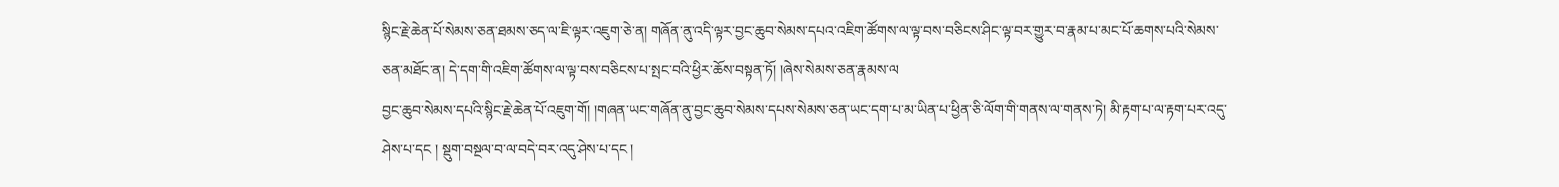སྙིང་རྗེ་ཆེན་པོ་སེམས་ཅན་ཐམས་ཅད་ལ་ཇི་ལྟར་འཇུག་ཅེ་ན། གཞོན་ནུ་འདི་ལྟར་བྱང་ཆུབ་སེམས་དཔའ་འཇིག་ཚོགས་ལ་ལྟ་བས་བཅིངས་ཤིང་ལྟ་བར་གྱུར་བ་རྣམ་པ་མང་པོ་ཆགས་པའི་སེམས་ཅན་མཐོང་ན། དེ་དག་གི་འཇིག་ཚོགས་ལ་ལྟ་བས་བཅིངས་པ་སྤང་བའི་ཕྱིར་ཆོས་བསྟན་ཏོ། །ཞེས་སེམས་ཅན་རྣམས་ལ
བྱང་ཆུབ་སེམས་དཔའི་སྙིང་རྗེ་ཆེན་པོ་འཇུག་གོ། །གཞན་ཡང་གཞོན་ནུ་བྱང་ཆུབ་སེམས་དཔས་སེམས་ཅན་ཡང་དག་པ་མ་ཡིན་པ་ཕྱིན་ཅི་ལོག་གི་གནས་ལ་གནས་ཏེ། མི་རྟག་པ་ལ་རྟག་པར་འདུ་ཤེས་པ་དང ། སྡུག་བསྔལ་བ་ལ་བདེ་བར་འདུ་ཤེས་པ་དང །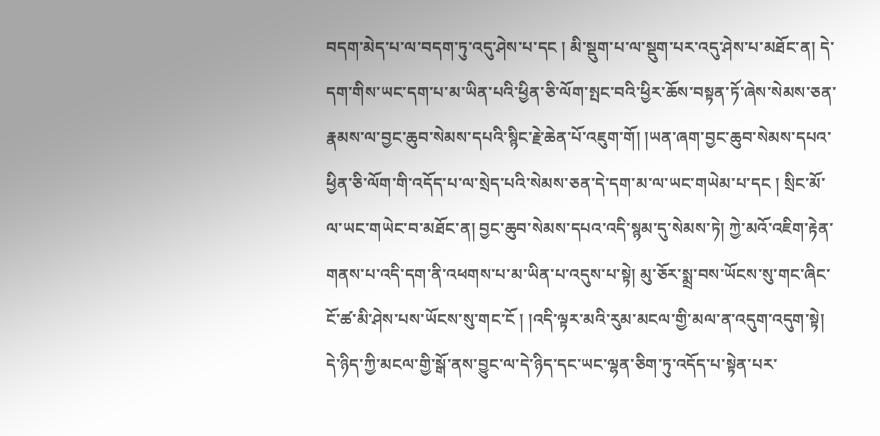བདག་མེད་པ་ལ་བདག་ཏུ་འདུ་ཤེས་པ་དང ། མི་སྡུག་པ་ལ་སྡུག་པར་འདུ་ཤེས་པ་མཐོང་ན། དེ་དག་གིས་ཡང་དག་པ་མ་ཡིན་པའི་ཕྱིན་ཅི་ལོག་སྤང་བའི་ཕྱིར་ཆོས་བསྟན་ཏོ་ཞེས་སེམས་ཅན་རྣམས་ལ་བྱང་ཆུབ་སེམས་དཔའི་སྙིང་རྗེ་ཆེན་པོ་འཇུག་གོ། །ཡན་ཞག་བྱང་ཆུབ་སེམས་དཔའ་ཕྱིན་ཅི་ལོག་གི་འདོད་པ་ལ་སྲེད་པའི་སེམས་ཅན་དེ་དག་མ་ལ་ཡང་གཡེམ་པ་དང ། སྲིང་མོ་ལ་ཡང་གཡེང་བ་མཐོང་ན། བྱང་ཆུབ་སེམས་དཔའ་འདི་སྙམ་དུ་སེམས་ཏེ། ཀྱེ་མའོ་འཇིག་རྟེན་གནས་པ་འདི་དག་ནི་འཕགས་པ་མ་ཡིན་པ་འདུས་པ་སྟེ། མུ་ཅོར་སྨྲ་བས་ཡོངས་སུ་གང་ཞིང་ངོ་ཚ་མི་ཤེས་པས་ཡོངས་སུ་གང་ངོ ། །འདི་ལྟར་མའི་རུམ་མངལ་གྱི་མལ་ན་འདུག་འདུག་སྟེ། དེ་ཉིད་ཀྱི་མངལ་གྱི་སྒོ་ནས་བྱུང་ལ་དེ་ཉིད་དང་ཡང་ལྷན་ཅིག་ཏུ་འདོད་པ་སྟེན་པར་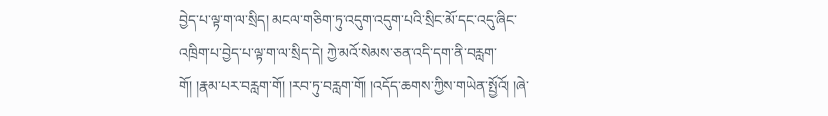བྱེད་པ་ལྟ་ག་ལ་སྲིད། མངལ་གཅིག་ཏུ་འདུག་འདུག་པའི་སྲིང་མོ་དང་འདུ་ཞིང་འཁྲིག་པ་བྱེད་པ་ལྟ་ག་ལ་སྲིད་དེ། ཀྱེ་མའོ་སེམས་ཅན་འདི་དག་ནི་བརླག་གོ། །རྣམ་པར་བརླག་གོ། །རབ་ཏུ་བརླག་གོ། །འདོད་ཆགས་ཀྱིས་གཡེན་སྤྱོའོ། །ཞེ་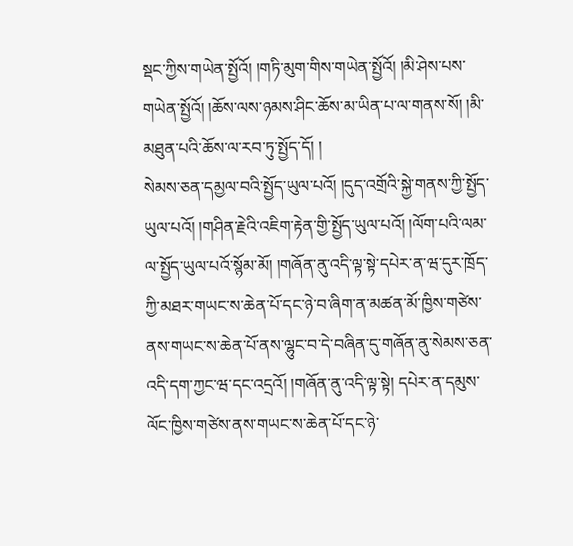སྡང་ཀྱིས་གཡེན་སྤྱོའོ། །གཏི་མུག་གིས་གཡེན་སྤྱོའོ། །མི་ཤེས་པས་གཡེན་སྤྱོའོ། །ཆོས་ལས་ཉམས་ཤིང་ཆོས་མ་ཡིན་པ་ལ་གནས་སོ། །མི་མཐུན་པའི་ཆོས་ལ་རབ་ཏུ་སྤྱོད་དོ། །
སེམས་ཅན་དམྱལ་བའི་སྤྱོད་ཡུལ་པའོ། །དུད་འགྲོའི་སྐྱེ་གནས་ཀྱི་སྤྱོད་ཡུལ་པའོ། །གཤིན་རྗེའི་འཇིག་རྟེན་གྱི་སྤྱོད་ཡུལ་པའོ། །ལོག་པའི་ལམ་ལ་སྤྱོད་ཡུལ་པའོ་སྙོམ་མོ། །གཞོན་ནུ་འདི་ལྟ་སྟེ་དཔེར་ན་ཝ་དུར་ཁྲོད་ཀྱི་མཐར་གཡང་ས་ཆེན་པོ་དང་ཉེ་བ་ཞིག་ན་མཚན་མོ་ཁྱིས་གཙེས་ནས་གཡང་ས་ཆེན་པོ་ནས་ལྷུང་བ་དེ་བཞིན་དུ་གཞོན་ནུ་སེམས་ཅན་འདི་དག་ཀྱང་ཝ་དང་འདྲའོ། །གཞོན་ནུ་འདི་ལྟ་སྟེ། དཔེར་ན་དམུས་ལོང་ཁྱིས་གཙེས་ནས་གཡང་ས་ཆེན་པོ་དང་ཉེ་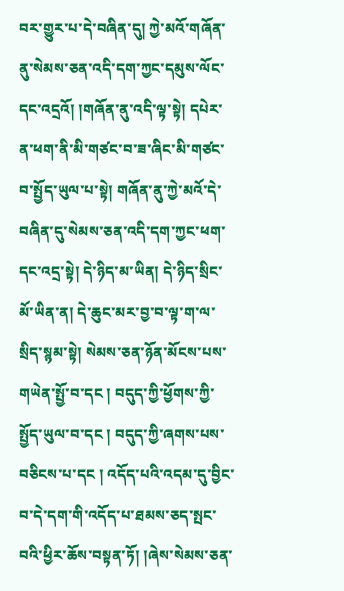བར་གྱུར་པ་དེ་བཞིན་དུ། ཀྱེ་མའོ་གཞོན་ནུ་སེམས་ཅན་འདི་དག་ཀྱང་དམུས་ལོང་དང་འདྲའོ། །གཞོན་ནུ་འདི་ལྟ་སྟེ། དཔེར་ན་ཕག་ནི་མི་གཙང་བ་ཟ་ཞིང་མི་གཙང་བ་སྤྱོད་ཡུལ་པ་སྟེ། གཞོན་ནུ་ཀྱེ་མའོ་དེ་བཞིན་དུ་སེམས་ཅན་འདི་དག་ཀྱང་ཕག་དང་འདྲ་སྟེ། དེ་ཉིད་མ་ཡིན། དེ་ཉིད་སྲིང་མོ་ཡིན་ན། དེ་ཆུང་མར་བྱ་བ་ལྟ་ག་ལ་སྲིད་སྙམ་སྟེ། སེམས་ཅན་ཉོན་མོངས་པས་གཡེན་སྤྱོ་བ་དང ། བདུད་ཀྱི་ཕྱོགས་ཀྱི་སྤྱོད་ཡུལ་བ་དང ། བདུད་ཀྱི་ཞགས་པས་བཅིངས་པ་དང ། འདོད་པའི་འདམ་དུ་བྱིང་བ་དེ་དག་གི་འདོད་པ་ཐམས་ཅད་སྤང་བའི་ཕྱིར་ཆོས་བསྟན་ཏོ། །ཞེས་སེམས་ཅན་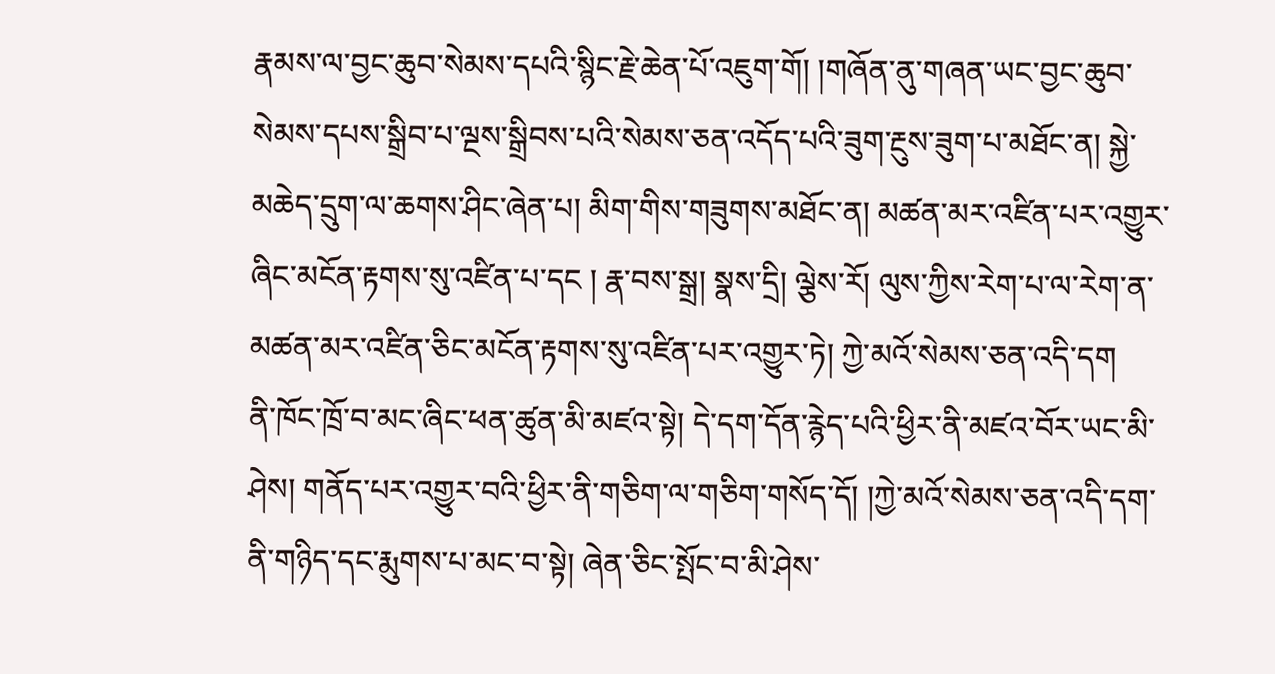རྣམས་ལ་བྱང་ཆུབ་སེམས་དཔའི་སྙིང་རྗེ་ཆེན་པོ་འཇུག་གོ། །གཞོན་ནུ་གཞན་ཡང་བྱང་ཆུབ་སེམས་དཔས་སྒྲིབ་པ་ལྔས་སྒྲིབས་པའི་སེམས་ཅན་འདོད་པའི་ཟུག་རྔུས་ཟུག་པ་མཐོང་ན། སྐྱེ་མཆེད་དྲུག་ལ་ཆགས་ཤིང་ཞེན་པ། མིག་གིས་གཟུགས་མཐོང་ན། མཚན་མར་འཛིན་པར་འགྱུར་ཞིང་མངོན་རྟགས་སུ་འཛིན་པ་དང ། རྣ་བས་སྒྲ། སྣས་དྲི། ལྕེས་རོ། ལུས་ཀྱིས་རེག་པ་ལ་རེག་ན་མཚན་མར་འཛིན་ཅིང་མངོན་རྟགས་སུ་འཛིན་པར་འགྱུར་ཏེ། ཀྱེ་མའོ་སེམས་ཅན་འདི་དག
ནི་ཁོང་ཁྲོ་བ་མང་ཞིང་ཕན་ཚུན་མི་མཛའ་སྟེ། དེ་དག་དོན་རྙེད་པའི་ཕྱིར་ནི་མཛའ་བོར་ཡང་མི་ཤེས། གནོད་པར་འགྱུར་བའི་ཕྱིར་ནི་གཅིག་ལ་གཅིག་གསོད་དོ། །ཀྱེ་མའོ་སེམས་ཅན་འདི་དག་ནི་གཉིད་དང་རྨུགས་པ་མང་བ་སྟེ། ཞེན་ཅིང་སྤོང་བ་མི་ཤེས་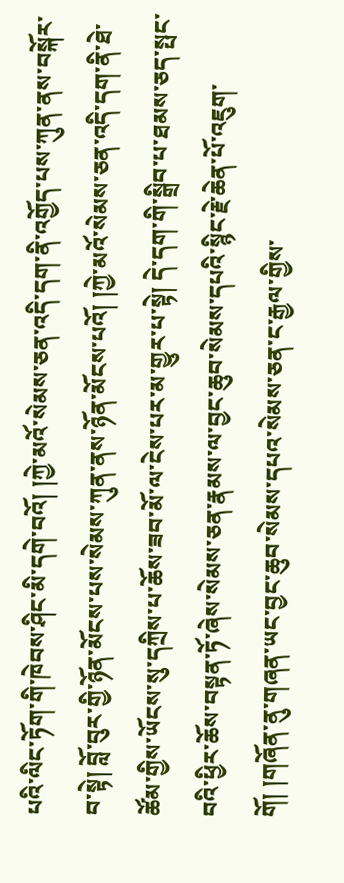པའི་ལིང་ཏོག་གི་ཁེབས་ཤིང་མི་དགེ་བའོ། །ཀྱེ་མའོ་སེམས་ཅན་འདི་དག་ནི་འགྱོད་པས་ཀུན་ནས་བསྐོར་བ་སྟེ། བློ་བུར་གྱི་ཉོན་མོངས་པས་སེམས་ཀུན་ནས་ཉོན་མོངས་པའོ། །ཀྱེ་མའོ་སེམས་ཅན་འདི་དག་ནི་ཐེ་ཚོམ་གྱིས་ཡོངས་སུ་དཀྲིས་པ་ཆོས་ཟབ་མོ་ལ་ངེས་པར་མ་གྱུར་པ་སྟེ། དེ་དག་གི་སྒྲིབ་པ་ཐམས་ཅད་སྤང་བའི་ཕྱིར་ཆོས་བསྟན་ཏོ་ཞེས་སེམས་ཅན་རྣམས་ལ་བྱང་ཆུབ་སེམས་དཔའི་སྙིང་རྗེ་ཆེན་པོ་འཇུག་གོ། །གཞོན་ནུ་གཞན་ཡང་བྱང་ཆུབ་སེམས་དཔའ་སེམས་ཅན་ང་རྒྱལ་གྱིས་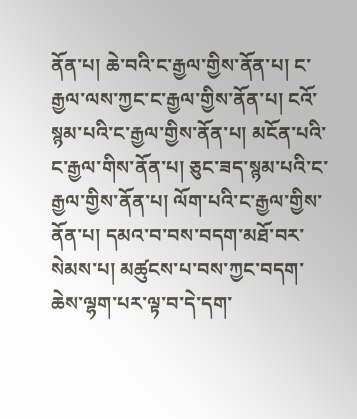ནོན་པ། ཆེ་བའི་ང་རྒྱལ་གྱིས་ནོན་པ། ང་རྒྱལ་ལས་ཀྱང་ང་རྒྱལ་གྱིས་ནོན་པ། ངའོ་སྙམ་པའི་ང་རྒྱལ་གྱིས་ནོན་པ། མངོན་པའི་ང་རྒྱལ་གིས་ནོན་པ། ཅུང་ཟད་སྙམ་པའི་ང་རྒྱལ་གྱིས་ནོན་པ། ལོག་པའི་ང་རྒྱལ་གྱིས་ནོན་པ། དམའ་བ་བས་བདག་མཐོ་བར་སེམས་པ། མཚུངས་པ་བས་ཀྱང་བདག་ཆེས་ལྷག་པར་ལྟ་བ་དེ་དག་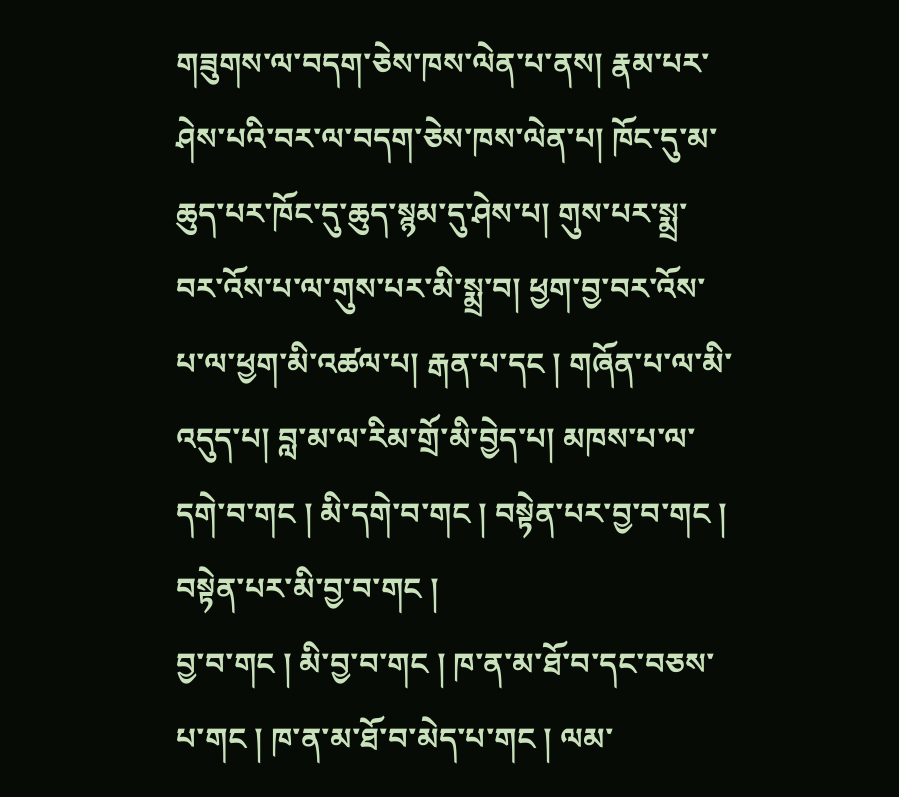གཟུགས་ལ་བདག་ཅེས་ཁས་ལེན་པ་ནས། རྣམ་པར་ཤེས་པའི་བར་ལ་བདག་ཅེས་ཁས་ལེན་པ། ཁོང་དུ་མ་ཆུད་པར་ཁོང་དུ་ཆུད་སྙམ་དུ་ཤེས་པ། གུས་པར་སྨྲ་བར་འོས་པ་ལ་གུས་པར་མི་སྨྲ་བ། ཕྱག་བྱ་བར་འོས་པ་ལ་ཕྱག་མི་འཚལ་པ། རྒན་པ་དང ། གཞོན་པ་ལ་མི་འདུད་པ། བླ་མ་ལ་རིམ་གྲོ་མི་བྱེད་པ། མཁས་པ་ལ་དགེ་བ་གང ། མི་དགེ་བ་གང ། བསྟེན་པར་བྱ་བ་གང ། བསྟེན་པར་མི་བྱ་བ་གང །
བྱ་བ་གང ། མི་བྱ་བ་གང ། ཁ་ན་མ་ཐོ་བ་དང་བཅས་པ་གང ། ཁ་ན་མ་ཐོ་བ་མེད་པ་གང ། ལམ་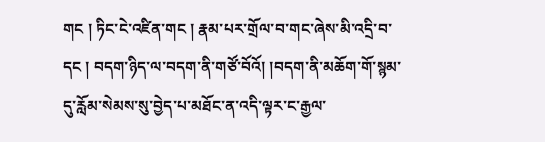གང ། ཏིང་ངེ་འཛིན་གང ། རྣམ་པར་གྲོལ་བ་གང་ཞེས་མི་འདྲི་བ་དང ། བདག་ཉིད་ལ་བདག་ནི་གཙོ་བོའོ། །བདག་ནི་མཆོག་གོ་སྙམ་དུ་རློམ་སེམས་སུ་བྱེད་པ་མཐོང་ན་འདི་ལྟར་ང་རྒྱལ་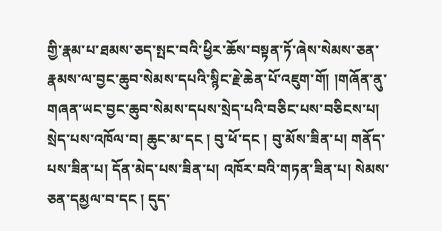གྱི་རྣམ་པ་ཐམས་ཅད་སྤང་བའི་ཕྱིར་ཆོས་བསྟན་ཏོ་ཞེས་སེམས་ཅན་རྣམས་ལ་བྱང་ཆུབ་སེམས་དཔའི་སྙིང་རྗེ་ཆེན་པོ་འཇུག་གོ། །གཞོན་ནུ་གཞན་ཡང་བྱང་ཆུབ་སེམས་དཔས་སྲེད་པའི་བཅིང་པས་བཅིངས་པ། སྲེད་པས་འཁོལ་བ། ཆུང་མ་དང ། བུ་ཕོ་དང ། བུ་མོས་ཟིན་པ། གནོད་པས་ཟིན་པ། དོན་མེད་པས་ཟིན་པ། འཁོར་བའི་གཏན་ཟིན་པ། སེམས་ཅན་དམྱལ་བ་དང ། དུད་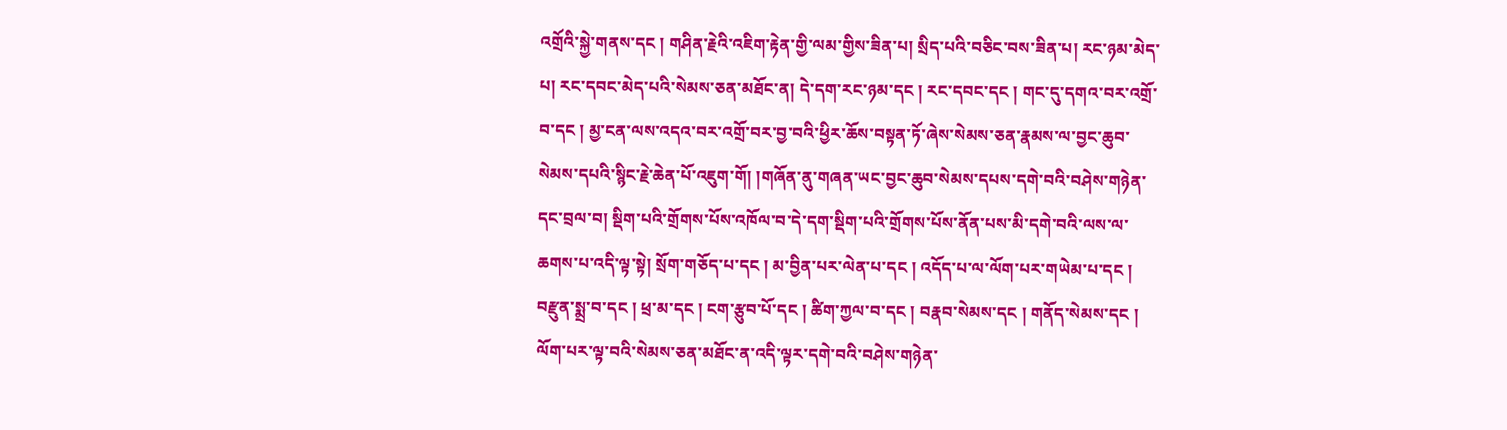འགྲོའི་སྐྱེ་གནས་དང ། གཤིན་རྗེའི་འཇིག་རྟེན་གྱི་ལམ་གྱིས་ཟིན་པ། སྲིད་པའི་བཅིང་བས་ཟིན་པ། རང་ཉམ་མེད་པ། རང་དབང་མེད་པའི་སེམས་ཅན་མཐོང་ན། དེ་དག་རང་ཉམ་དང ། རང་དབང་དང ། གང་དུ་དགའ་བར་འགྲོ་བ་དང ། མྱ་ངན་ལས་འདའ་བར་འགྲོ་བར་བྱ་བའི་ཕྱིར་ཆོས་བསྟན་ཏོ་ཞེས་སེམས་ཅན་རྣམས་ལ་བྱང་ཆུབ་སེམས་དཔའི་སྙིང་རྗེ་ཆེན་པོ་འཇུག་གོ། །གཞོན་ནུ་གཞན་ཡང་བྱང་ཆུབ་སེམས་དཔས་དགེ་བའི་བཤེས་གཉེན་དང་བྲལ་བ། སྡིག་པའི་གྲོགས་པོས་འཁོལ་བ་དེ་དག་སྡིག་པའི་གྲོགས་པོས་ནོན་པས་མི་དགེ་བའི་ལས་ལ་ཆགས་པ་འདི་ལྟ་སྟེ། སྲོག་གཅོད་པ་དང ། མ་བྱིན་པར་ལེན་པ་དང ། འདོད་པ་ལ་ལོག་པར་གཡེམ་པ་དང ། བརྫུན་སྨྲ་བ་དང ། ཕྲ་མ་དང ། ངག་རྩུབ་པོ་དང ། ཚིག་ཀྱལ་བ་དང ། བརྣབ་སེམས་དང ། གནོད་སེམས་དང ། ལོག་པར་ལྟ་བའི་སེམས་ཅན་མཐོང་ན་འདི་ལྟར་དགེ་བའི་བཤེས་གཉེན་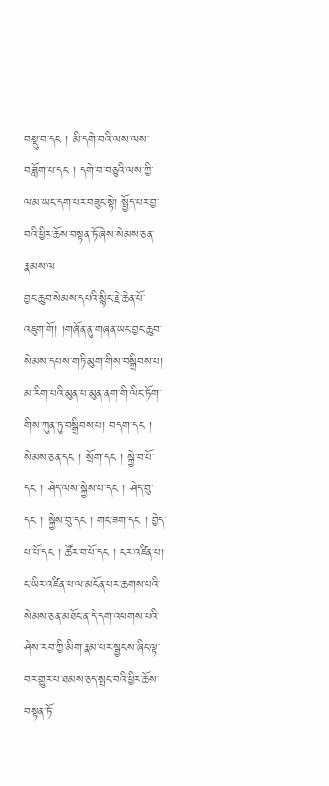བསྡུ་བ་དང ། མི་དགེ་བའི་ལས་ལས་བཟློག་པ་དང ། དགེ་བ་བཅུའི་ལས་ཀྱི་ལམ་ཡང་དག་པར་བཟུང་སྟེ། སྤྱོད་པར་བྱ་བའི་ཕྱིར་ཆོས་བསྟན་ཏོ་ཞེས་སེམས་ཅན་རྣམས་ལ
བྱང་ཆུབ་སེམས་དཔའི་སྙིང་རྗེ་ཆེན་པོ་འཇུག་གོ། །གཞོན་ནུ་གཞན་ཡང་བྱང་ཆུབ་སེམས་དཔས་གཏི་མུག་གིས་བསྒྲིབས་པ། མ་རིག་པའི་མུན་པ་མུན་ནག་གི་ལིང་ཏོག་གིས་ཀུན་ཏུ་བསྒྲིབས་པ། བདག་དང ། སེམས་ཅན་དང ། སྲོག་དང ། སྐྱེ་བ་པོ་དང ། ཤེད་ལས་སྐྱེས་པ་དང ། ཤེད་བུ་དང ། སྐྱེས་བུ་དང ། གང་ཟག་དང ། བྱེད་པ་པོ་དང ། ཚོར་བ་པོ་དང ། ངར་འཛིན་པ། ང་ཡིར་འཛིན་པ་ལ་མངོན་པར་ཆགས་པའི་སེམས་ཅན་མཐོང་ན་དེ་དག་འཕགས་པའི་ཤེས་རབ་ཀྱི་མིག་རྣམ་པར་སྦྱངས་ཞིང་ལྟ་བར་གྱུར་པ་ཐམས་ཅད་སྤང་བའི་ཕྱིར་ཆོས་བསྟན་ཏོ་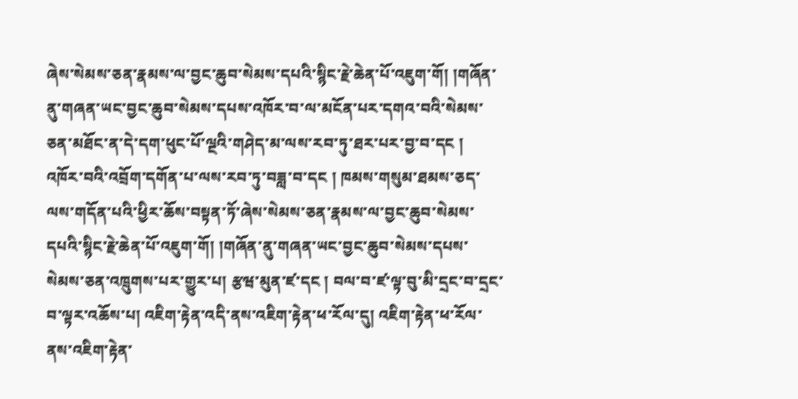ཞེས་སེམས་ཅན་རྣམས་ལ་བྱང་ཆུབ་སེམས་དཔའི་སྙིང་རྗེ་ཆེན་པོ་འཇུག་གོ། །གཞོན་ནུ་གཞན་ཡང་བྱང་ཆུབ་སེམས་དཔས་འཁོར་བ་ལ་མངོན་པར་དགའ་བའི་སེམས་ཅན་མཐོང་ན་དེ་དག་ཕུང་པོ་ལྔའི་གཤེད་མ་ལས་རབ་ཏུ་ཐར་པར་བྱ་བ་དང ། འཁོར་བའི་འབྲོག་དགོན་པ་ལས་རབ་ཏུ་བཟླ་བ་དང ། ཁམས་གསུམ་ཐམས་ཅད་ལས་གདོན་པའི་ཕྱིར་ཆོས་བསྟན་ཏོ་ཞེས་སེམས་ཅན་རྣམས་ལ་བྱང་ཆུབ་སེམས་དཔའི་སྙིང་རྗེ་ཆེན་པོ་འཇུག་གོ། །གཞོན་ནུ་གཞན་ཡང་བྱང་ཆུབ་སེམས་དཔས་སེམས་ཅན་འཁྲུགས་པར་གྱུར་པ། རྩཝ་མུན་ཛ་དང ། བལ་བ་ཛ་ལྟ་བུ་མི་དྲང་བ་དྲང་བ་ལྟར་འཆོས་པ། འཇིག་རྟེན་འདི་ནས་འཇིག་རྟེན་ཕ་རོལ་དུ། འཇིག་རྟེན་ཕ་རོལ་ནས་འཇིག་རྟེན་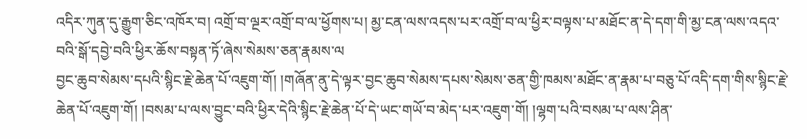འདིར་ཀུན་དུ་རྒྱུག་ཅིང་འཁོར་བ། འགྲོ་བ་ལྔར་འགྲོ་བ་ལ་ཕྱོགས་པ། མྱ་ངན་ལས་འདས་པར་འགྲོ་བ་ལ་ཕྱིར་བལྟས་པ་མཐོང་ན་དེ་དག་གི་མྱ་ངན་ལས་འདའ་བའི་སྒོ་དབྱེ་བའི་ཕྱིར་ཆོས་བསྟན་ཏོ་ཞེས་སེམས་ཅན་རྣམས་ལ
བྱང་ཆུབ་སེམས་དཔའི་སྙིང་རྗེ་ཆེན་པོ་འཇུག་གོ། །གཞོན་ནུ་དེ་ལྟར་བྱང་ཆུབ་སེམས་དཔས་སེམས་ཅན་གྱི་ཁམས་མཐོང་ན་རྣམ་པ་བཅུ་པོ་འདི་དག་གིས་སྙིང་རྗེ་ཆེན་པོ་འཇུག་གོ། །བསམ་པ་ལས་བྱུང་བའི་ཕྱིར་དེའི་སྙིང་རྗེ་ཆེན་པོ་དེ་ཡང་གཡོ་བ་མེད་པར་འཇུག་གོ། །ལྷག་པའི་བསམ་པ་ལས་ཤིན་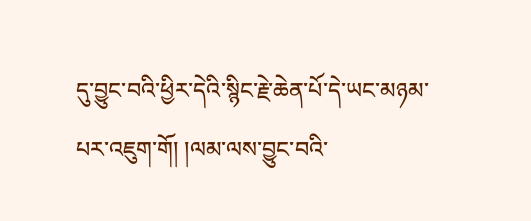དུ་བྱུང་བའི་ཕྱིར་དེའི་སྙིང་རྗེ་ཆེན་པོ་དེ་ཡང་མཉམ་པར་འཇུག་གོ། །ལམ་ལས་བྱུང་བའི་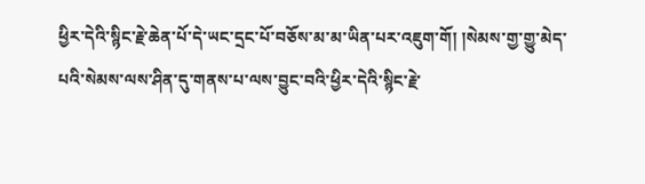ཕྱིར་དེའི་སྙིང་རྗེ་ཆེན་པོ་དེ་ཡང་དྲང་པོ་བཅོས་མ་མ་ཡིན་པར་འཇུག་གོ། །སེམས་གྱ་གྱུ་མེད་པའི་སེམས་ལས་ཤིན་དུ་གནས་པ་ལས་བྱུང་བའི་ཕྱིར་དེའི་སྙིང་རྗེ་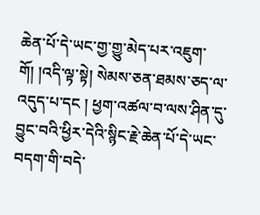ཆེན་པོ་དེ་ཡང་གྱ་གྱུ་མེད་པར་འཇུག་གོ། །འདི་ལྟ་སྟེ། སེམས་ཅན་ཐམས་ཅད་ལ་འདུད་པ་དང ། ཕྱག་འཚལ་བ་ལས་ཤིན་དུ་བྱུང་བའི་ཕྱིར་དེའི་སྙིང་རྗེ་ཆེན་པོ་དེ་ཡང་བདག་གི་བདེ་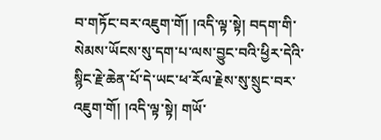བ་གཏོང་བར་འཇུག་གོ། །འདི་ལྟ་སྟེ། བདག་གི་སེམས་ཡོངས་སུ་དག་པ་ལས་བྱུང་བའི་ཕྱིར་དེའི་སྙིང་རྗེ་ཆེན་པོ་དེ་ཡང་ཕ་རོལ་རྗེས་སུ་སྲུང་བར་འཇུག་གོ། །འདི་ལྟ་སྟེ། གཡོ་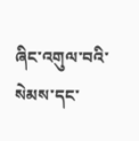ཞིང་འགུལ་བའི་སེམས་དང་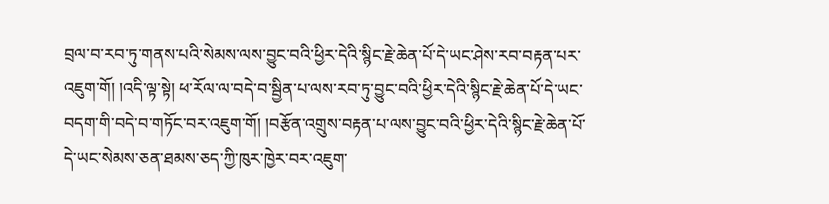བྲལ་བ་རབ་ཏུ་གནས་པའི་སེམས་ལས་བྱུང་བའི་ཕྱིར་དེའི་སྙིང་རྗེ་ཆེན་པོ་དེ་ཡང་ཤེས་རབ་བརྟན་པར་འཇུག་གོ། །འདི་ལྟ་སྟེ། ཕ་རོལ་ལ་བདེ་བ་སྦྱིན་པ་ལས་རབ་ཏུ་བྱུང་བའི་ཕྱིར་དེའི་སྙིང་རྗེ་ཆེན་པོ་དེ་ཡང་བདག་གི་བདེ་བ་གཏོང་བར་འཇུག་གོ། །བརྩོན་འགྲུས་བརྟན་པ་ལས་བྱུང་བའི་ཕྱིར་དེའི་སྙིང་རྗེ་ཆེན་པོ་དེ་ཡང་སེམས་ཅན་ཐམས་ཅད་ཀྱི་ཁུར་ཁྱེར་བར་འཇུག་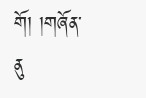གོ། །གཞོན་ནུ